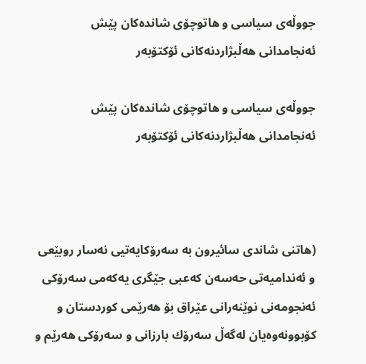جووڵەی سیاسی و هاتوچۆی شاندەكان پێش ئەنجامدانی هەڵبژاردنەكانی ئۆكتۆبەر

جووڵەی سیاسی و هاتوچۆی شاندەكان پێش ئەنجامدانی هەڵبژاردنەكانی ئۆكتۆبەر



(هاتنی شاندی سائیرون بە سەرۆكایەتیی نەسار روبێعی و ئەندامیەتی حەسەن كەعبی جێگری یەكەمی سەرۆكی ئەنجومەنی نوێنەرانی عێراق بۆ هەرێمی كوردستان و كۆبوونەوەیان لەگەڵ سەرۆك بارزانی و سەرۆكی هەرێم و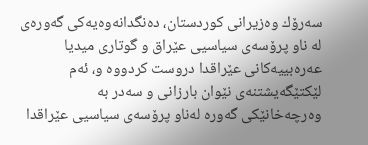سەرۆك وەزیرانی كوردستان، دەنگدانەوەیەكی گەورەی لە ناو پرۆسەی سیاسیی عێراق و گوتاری میدیا عەرەبییەكانی عێراقدا دروست كردووە و، ئەم لێكتێگەیشتنەی نێوان بارزانی و سەدر بە وەرچەخانێكی گەورە لەناو پرۆسەی سیاسیی عێراقدا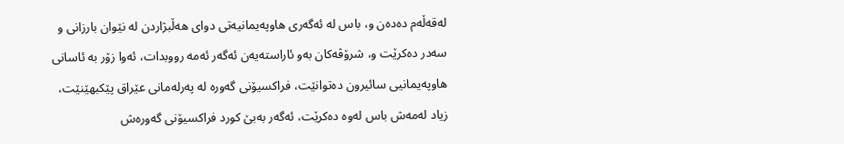لەقەڵەم دەدەن و، باس لە ئەگەری هاوپەیمانیەتی دوای هەڵبژاردن لە نێوان بارزانی و سەدر دەكرێت و، شرۆڤەكان بەو ئاراستەیەن ئەگەر ئەمە رووبدات، ئەوا زۆر بە ئاسانی هاوپەیمانیی سائیرون دەتوانێت، فراكسیۆنی گەورە لە پەرلەمانی عێراق پێكبهێنێت، زیاد لەمەش باس لەوە دەكرێت، ئەگەر بەبێ كورد فراكسیۆنی گەورەش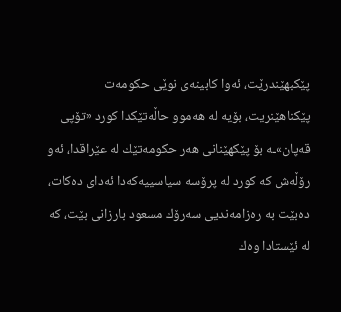پێكبهێندرێت، ئەوا كابینەی نوێی حكومەت پێكناهێنریت، بۆیە لە هەموو حاڵەتێكدا كورد «تۆپی قەپان»ـە بۆ پێكهێنانی هەر حكومەتێك لە عێراقدا، ئەو رۆڵەش كە كورد لە پرۆسە سیاسییەكەدا ئەدای دەكات، دەبێت بە رەزامەندیی سەرۆك مسعود بارزانی بێت، كە لە ئێستادا وەك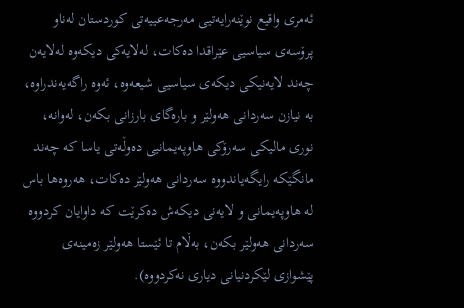ئەمری واقیع نوێنەرایەتیی مەرجەعییەتی كوردستان لەناو پرۆسەی سیاسیی عێراقدا دەكات، لەلایەكی دیكەوە لەلایەن چەند لایەنیكی دیكەی سیاسیی شیعەوە، ئەوە راگەیەندراوە، بە نیازن سەردانی هەولێر و بارەگای بارزانی بكەن، لەوانە، نوری مالیكی سەرۆكی هاوپەیمانیی دەوڵەتی یاسا كە چەند مانگێكە رایگەیاندووە سەردانی هەولێر دەكات، هەروەها باس لە هاوپەیمانی و لایەنی دیكەش دەكرێت كە داوایان كردووە سەردانی هەولێر بكەن، بەڵام تا ئێستا هەولێر زەمینەی پێشوازی لێكردنیانی دیاری نەكردووە).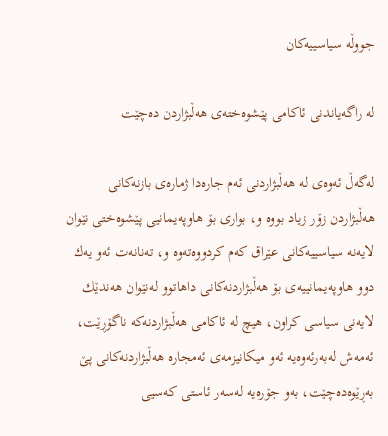جووڵە سیاسییەكان

لە راگەیاندنی ئاكامی پێشوەختەی هەڵبژاردن دەچێت

لەگەڵ ئەوەی لە هەڵبژاردنی ئەم جارەدا ژمارەی بازنەكانی هەڵبژاردن زۆر زیاد بووە و، بواری بۆ هاوپەیمانیی پێشوەختی نێوان لایەنە سیاسییەكانی عێراق كەم كردووەتەوە و، تەنانەت ئەو یەك دوو هاوپەیمانییەی بۆ هەڵبژاردنەكانی داهاتوو لەنێوان هەندێك لایەنی سیاسی كراون، هیچ لە ئاكامی هەڵبژاردنەكە ناگۆڕێت، ئەمەش لەبەرئەوەیە ئەو میكانیزمەی ئەمجارە هەڵبژاردنەكانی پێ بەڕێوەدەچێت، بەو جۆرەیە لەسەر ئاستی كەسیی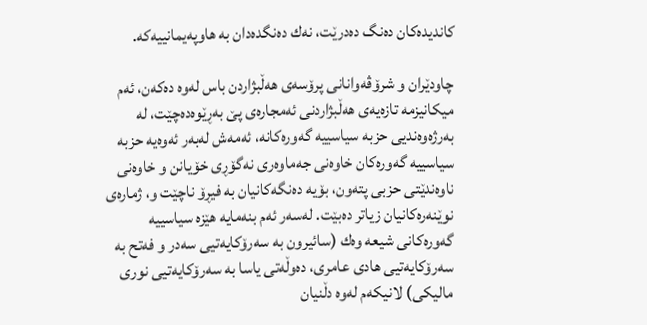كاندیدەكان دەنگ دەدرێت، نەك دەنگدەدان بە هاوپەیمانییەكە.

چاودێران و شرۆڤەوانانی پرۆسەی هەڵبژاردن باس لەوە دەكەن، ئەم میكانیزمە تازەیەی هەڵبژاردنی ئەمجارەی پێ بەڕێوەدەچێت، لە بەرژەوەندیی حزبە سیاسییە گەورەكانە، ئەمەش لەبەر ئەوەیە حزبە سیاسییە گەورەكان خاوەنی جەماوەری نەگۆڕی خۆیانن و خاوەنی ناوەندێتی حزبی پتەون، بۆیە دەنگەكانیان بە فیڕۆ ناچێت و، ژمارەی نوێنەرەكانیان زیاتر دەبێت. لەسەر ئەم بنەمایە هێزە سیاسییە گەورەكانی شیعە وەك (سائیرون بە سەرۆكایەتیی سەدر و فەتح بە سەرۆكایەتیی هادی عامری، دەوڵەتی یاسا بە سەرۆكایەتیی نوری مالیكی) لانیكەم لەوە دڵنیان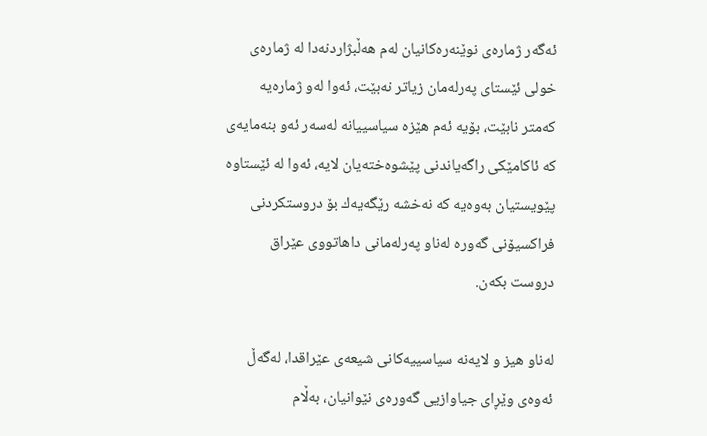ئەگەر ژمارەی نوێنەرەكانیان لەم هەڵبژاردنەدا لە ژمارەی خولی ئێستای پەرلەمان زیاتر نەبێت، ئەوا لەو ژمارەیە كەمتر نابێت، بۆیە ئەم هێزە سیاسییانە لەسەر ئەو بنەمایەی كە ئاكامێكی راگەیاندنی پێشوەختەیان لایە، ئەوا لە ئێستاوە پێویستیان بەوەیە كە نەخشە رێگەیەك بۆ دروستكردنی فراكسیۆنی گەورە لەناو پەرلەمانی داهاتووی عێراق دروست بكەن.

لەناو هیز و لایەنە سیاسییەكانی شیعەی عێراقدا، لەگەڵ ئەوەی وێڕای جیاوازیی گەورەی نێوانیان، بەڵام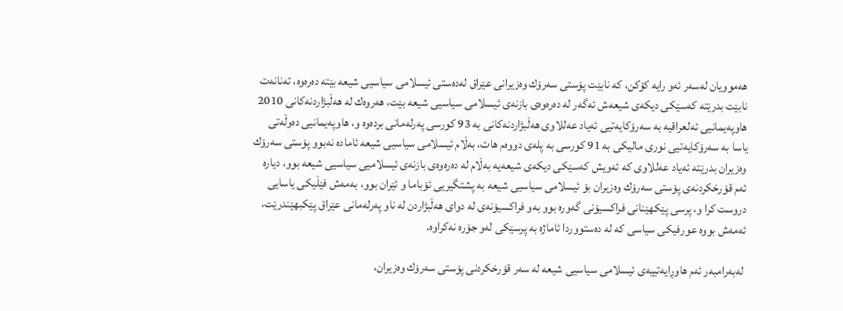هەموویان لەسەر ئەو رایە كۆكن، كە نابێت پۆستی سەرۆك وەزیرانی عێراق لەدەستی ئیسلامی سیاسیی شیعە بێتە دەرەوە، تەنانەت نابێت بدرێتە كەسێكی دیكەی شیعەش ئەگەر لە دەرەوەی بازنەی ئیسلامی سیاسیی شیعە بێت، هەروەك لە هەڵبژاردنەكانی 2010 هاوپەیمانیی ئەلعراقیە بە سەرۆكایەتیی ئەیاد عەللاوی هەڵبژاردنەكانی بە 93 كورسی پەرلەمانی بردەوە و، هاوپەیمانیی دەوڵەتی یاسا بە سەرۆكایەتیی نوری مالیكی بە 91 كورسی بە پلەی دووەم هات، بەڵام ئیسلامی سیاسیی شیعە ئامادە نەبوو پۆستی سەرۆك وەزیران بدرێتە ئەیاد عەللاوی كە ئەویش كەسێكی دیكەی شیعەیە بەڵام لە دەرەوەی بازنەی ئیسلامیی سیاسیی شیعە بوو، دیارە ئەم قۆرخكردنەی پۆستی سەرۆك وەزیران بۆ ئیسلامی سیاسیی شیعە بە پشتگیریی ئۆباما و ئێران بوو، بەمەش فێڵیكی یاسایی دروست كرا و، پرسی پێكهێنانی فراكسیۆنی گەورە بوو بەو فراكسیۆنەی لە دوای هەڵبژاردن لە ناو پەرلەمانی عێراق پێكبهێندرێت، ئەمەش بووە عورفیكی سیاسی كە لە دەستووردا ئاماژە بە پرسێكی لەو جۆرە نەكراوە.

 لەبەرامبەر ئەم هاوڕایەتییەی ئیسلامی سیاسیی شیعە لە سەر قۆرخكردنی پۆستی سەرۆك وەزیران،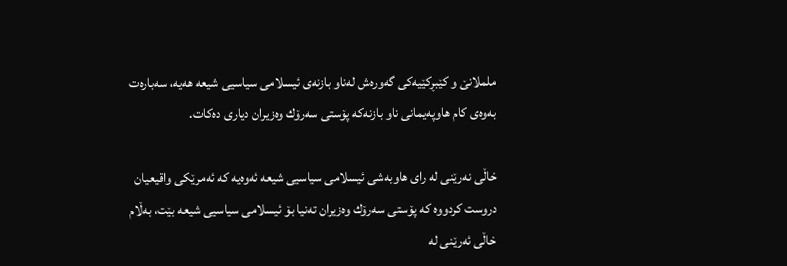ململانێ و كێبڕكێیەكی گەورەش لەناو بازنەی ئیسلامی سیاسیی شیعە هەیە، سەبارەت بەوەی كام هاوپەیمانی ناو بازنەكە پۆستی سەرۆك وەزیران دیاری دەكات.

خاڵی نەرێنی لە رای هاوبەشی ئیسلامی سیاسیی شیعە ئەوەیە كە ئەمرێكی واقیعیان دروست كردووە كە پۆستی سەرۆك وەزیران تەنیا بۆ ئیسلامی سیاسیی شیعە بێت، بەڵام خاڵی ئەرێنی لە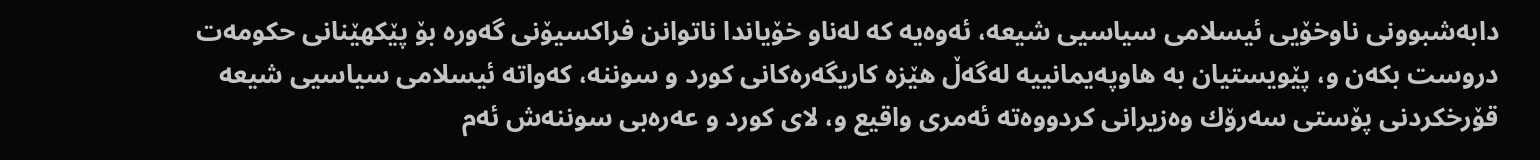دابەشبوونی ناوخۆیی ئیسلامی سیاسیی شیعە، ئەوەیە كە لەناو خۆیاندا ناتوانن فراكسیۆنی گەورە بۆ پێكهێنانی حكومەت دروست بكەن و، پێویستیان بە هاوپەیمانییە لەگەڵ هێزە كاریگەرەكانی كورد و سوننە، كەواتە ئیسلامی سیاسیی شیعە قۆرخكردنی پۆستی سەرۆك وەزیرانی كردووەتە ئەمری واقیع و، لای كورد و عەرەبی سوننەش ئەم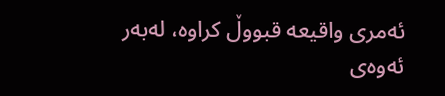ئەمری واقیعە قبووڵ كراوە، لەبەر ئەوەی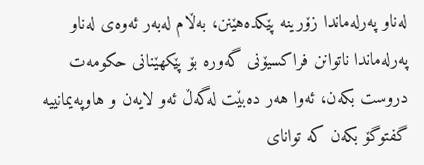لەناو پەرلەماندا زۆرینە پێكدەهێنن، بەڵام لەبەر ئەوەی لەناو پەرلەماندا ناتوانن فراكسیۆنی گەورە بۆ پێكهێنانی حكومەت دروست بكەن، ئەوا هەر دەبێت لەگەڵ ئەو لایەن و هاوپەیمانییە گفتوگۆ بكەن كە توانای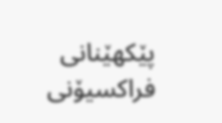پێكهێنانی فراكسیۆنی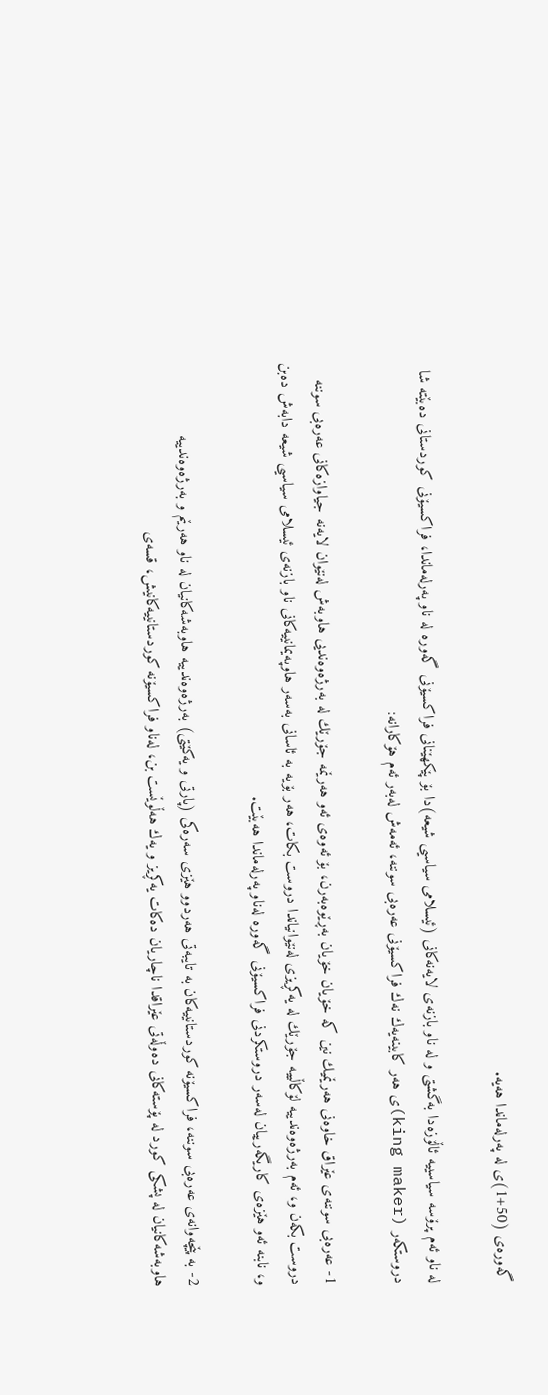گەورەی (50+1)ی لە پەرلەماندا هەیە.

لە ناو ئەم پرۆسە سیاسییە ئاڵۆزەدا بەگشتی و لە ناو بازنەی لایەنەكانی (ئیسلامی سیاسیی شیعە)دا بۆ پێكهێنانی فراكسیۆنی گەورە لە ناو پەرلەماندا، فراكسیۆنی كوردستانی دەبێتە شا دروستكەر (king maker)ی هەر كابینەیەك نەك فراكسیۆنی عەرەبی سوننە، ئەمەش لەبەر ئەم هۆكارانە:

1- عەرەبی سوننەی عێراق خاوەنی هەرێمیك نین كە خۆیان خۆیان بەڕێوەبەرن، بۆ ئەوەی ئەو هەرێمە جۆرێك لە بەرژەوەندیی هاوبەش لەنێوان لایەنە جیاوازەكانی عەرەبی سوننە دروست بكەن و، ئەم بەرژەوەندییە لۆكاڵییە جۆرێك لە یەكڕیزی لەنێوانیاندا دروست بكات، هەر بۆیە بە ئاسانی بەسەر هاوپەیمانییەكانی ناو بازنەی ئیسلامی سیاسیی شیعە دابەش دەبن و، نابنە ئەو هێزەی كاریگەرییان لەسەر دروستكردنی فراكسیۆنی گەورە لەناو پەرلەماندا هەبێت.

2- بە پێچەوانەی عەرەبی سوننە، فراكسیۆنە كوردستانییەكان بە تایبەتی هەردوو هێزی سەرەكی (پارتی و یەكێتی) بەرژەوەندییە هاوبەشەكانیان لە ناو هەرێم و بەرژەوەندییە هاوبەشەكانیان لە پشكی كورد لە پۆستەكانی دەوڵەتی عێراقدا ناچاریان دەكات یەكڕیز و یەك هەڵوێست بن، لەناو فراكسیۆنە كوردستانییەكانیش، قسەی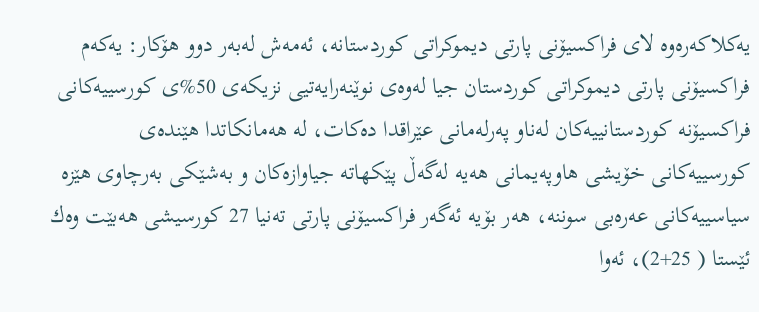یەكلاكەرەوە لای فراكسیۆنی پارتی دیموكراتی كوردستانە، ئەمەش لەبەر دوو هۆكار: یەكەم فراكسیۆنی پارتی دیموكراتی كوردستان جیا لەوەی نوێنەرایەتیی نزیكەی 50%ی كورسییەكانی فراكسیۆنە كوردستانییەكان لەناو پەرلەمانی عێراقدا دەكات، لە هەمانكاتدا هێندەی كورسییەكانی خۆیشی هاوپەیمانی هەیە لەگەڵ پێكهاتە جیاوازەكان و بەشێكی بەرچاوی هێزە سیاسییەكانی عەرەبی سوننە، هەر بۆیە ئەگەر فراكسیۆنی پارتی تەنیا 27 كورسیشی هەبێت وەك ئێستا ( 25+2)، ئەوا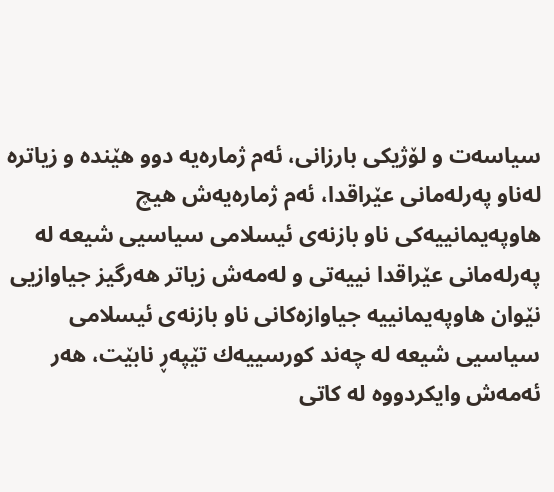سیاسەت و لۆژیكی بارزانی، ئەم ژمارەیە دوو هێندە و زیاترە لەناو پەرلەمانی عێراقدا، ئەم ژمارەیەش هیچ هاوپەیمانییەكی ناو بازنەی ئیسلامی سیاسیی شیعە لە پەرلەمانی عێراقدا نییەتی و لەمەش زیاتر هەرگیز جیاوازیی نێوان هاوپەیمانییە جیاوازەكانی ناو بازنەی ئیسلامی سیاسیی شیعە لە چەند كورسییەك تێپەڕ نابێت، هەر ئەمەش وایكردووە لە كاتی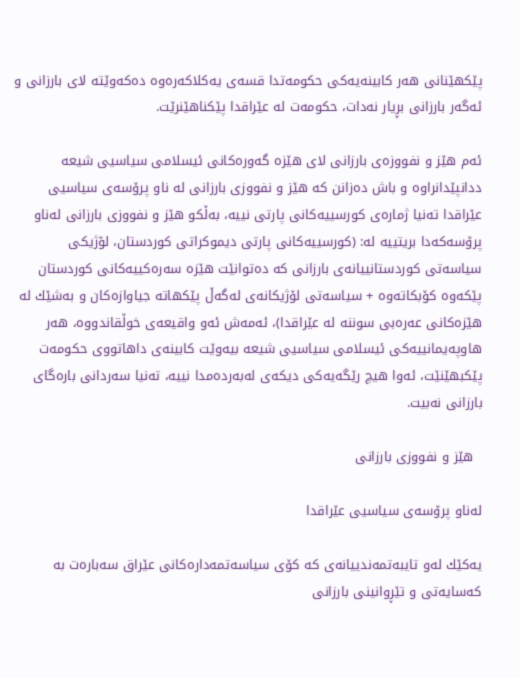پێكهێنانی هەر كابینەیەكی حكومەتدا قسەی یەكلاكەرەوە دەكەوێتە لای بارزانی و ئەگەر بارزانی بڕیار نەدات، حكومەت لە عێراقدا پێكناهێنرێت.

ئەم هێز و نفووزەی بارزانی لای هێزە گەورەكانی ئیسلامی سیاسیی شیعە ددانپێدانراوە و باش دەزانن كە هێز و نفووزی بارزانی لە ناو پرۆسەی سیاسیی عێراقدا تەنیا ژمارەی كورسییەكانی پارتی نییە، بەڵكو هێز و نفووزی بارزانی لەناو پرۆسەكەدا بریتییە لە: (كورسییەكانی پارتی دیموكراتی كوردستان، لۆژیكی سیاسەتی كوردستانییانەی بارزانی كە دەتوانێت هێزە سەرەكییەكانی كوردستان پێكەوە كۆبكاتەوە + سیاسەتی لۆژیكانەی لەگەڵ پێكهاتە جیاوازەكان و بەشێك لە هێزەكانی عەرەبی سوننە لە عێراقدا)، ئەمەش ئەو واقیعەی خوڵقاندووە، هەر هاوپەیمانییەكی ئیسلامی سیاسیی شیعە بیەوێت كابینەی داهاتووی حكومەت پێكبهێنێت، ئەوا هیچ رێگەیەكی دیكەی لەبەردەمدا نییە، تەنیا سەردانی بارەگای بارزانی نەبیت.

  هێز و نفووزی بارزانی

لەناو پرۆسەی سیاسیی عێراقدا

یەكێك لەو تایبەتمەندییانەی كە كۆی سیاسەتمەدارەكانی عێراق سەبارەت بە كەسایەتی و تێڕوانینی بارزانی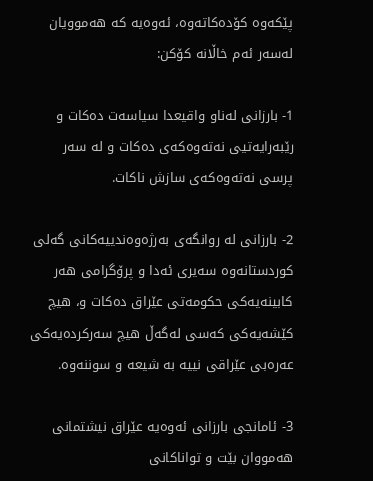پێكەوە كۆدەكاتەوە، ئەوەیە كە هەموویان لەسەر ئەم خاڵانە كۆكن:

1- بارزانی لەناو واقیعدا سیاسەت دەكات و رێبەرایەتیی نەتەوەكەی دەكات و لە سەر پرسی نەتەوەكەی سازش ناكات.

2- بارزانی لە روانگەی بەرژەوەندییەكانی گەلی كوردستانەوە سەیری ئەدا و پرۆگرامی هەر كابینەیەكی حكومەتی عێراق دەكات و، هیچ كێشەیەكی كەسی لەگەڵ هیچ سەركردەیەكی عەرەبی عێراقی نییە بە شیعە و سوننەوە.

3- ئامانجی بارزانی ئەوەیە عێراق نیشتمانی هەمووان بێت و تواناكانی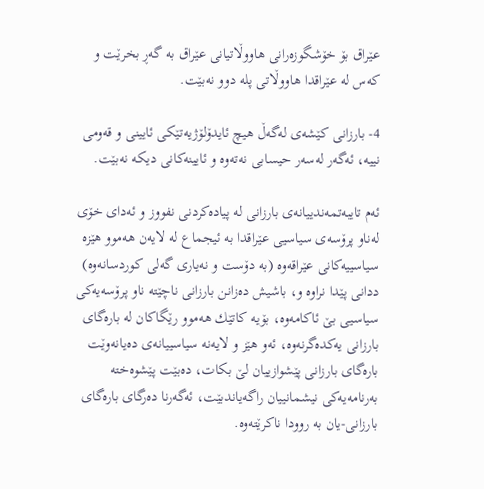عێراق بۆ خۆشگوزەرانی هاووڵاتیانی عێراق بە گەڕ بخرێت و كەس لە عێراقدا هاووڵاتی پلە دوو نەبێت.

4- بارزانی كێشەی لەگەڵ هیچ ئایدۆلۆژیەتێكی ئایینی و قەومی نییە، ئەگەر لەسەر حیسابی نەتەوە و ئایینەكانی دیكە نەبێت.

ئەم تایبەتمەندییانەی بارزانی لە پیادەكردنی نفووز و ئەدای خۆی لەناو پرۆسەی سیاسیی عێراقدا بە ئیجماع لە لایەن هەموو هێزە سیاسییەكانی عێراقەوە (بە دۆست و نەیاری گەلی كوردسانەوە) ددانی پێدا نراوە و، باشیش دەزانن بارزانی ناچێتە ناو پرۆسەیەكی سیاسیی بێ ئاكامەوە، بۆیە كاتێك هەموو رێگاكان لە بارەگای بارزانی یەكدەگرنەوە، ئەو هێز و لایەنە سیاسییانەی دەیانەوێت بارەگای بارزانی پێشوازییان لێ بكات، دەبێت پێشوەختە بەرنامەیەكی نیشمانییان راگەیاندبێت، ئەگەرنا دەرگای بارەگای بارزانی-یان بە روودا ناكرێتەوە.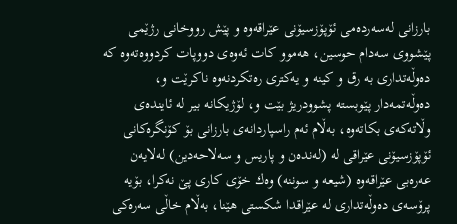بارزانی لەسەردەمی ئۆپۆزسیۆنی عێراقەوە و پێش رووخانی رژێمی پێشووی سەدام حوسین، هەموو كات ئەوەی دووپات كردووەتەوە كە دەوڵەتداری بە رق و كینە و یەكتری رەتكردنەوە ناكرێت و، دەوڵەتمەدار پێوبستە پشوودریژ بێت و، لۆژیكانە بیر لە ئایندەی وڵاتەكەی بكاتەوە، بەڵام ئەم راسپاردانەی بارزانی بۆ كۆنگرەكانی ئۆپۆزسیۆنی عێراقی لە (لەندەن و پاریس و سەلاحەدین) لەلایەن عەرەبی عێراقەوە (شیعە و سوننە) وەك خۆی كاری پێ نەكرا، بۆیە پرۆسەی دەوڵەتداری لە عێراقدا شكستی هێنا، بەڵام خاڵی سەرەكی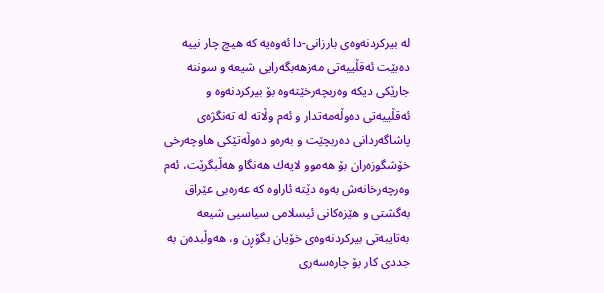لە بیركردنەوەی بارزانی-دا ئەوەیە كە هیچ چار نییە دەبێت ئەقڵییەتی مەزهەبگەرایی شیعە و سوننە جارێكی دیكە وەربچەرخێتەوە بۆ بیركردنەوە و ئەقڵییەتی دەوڵەمەتدار و ئەم وڵاتە لە تەنگژەی پاشاگەردانی دەربچێت و بەرەو دەوڵەتێكی هاوچەرخی خۆشگوزەران بۆ هەموو لایەك هەنگاو هەڵبگرێت، ئەم وەرچەرخانەش بەوە دێتە ئاراوە كە عەرەبی عێراق بەگشتی و هێزەكانی ئیسلامی سیاسیی شیعە بەتایبەتی بیركردنەوەی خۆیان بگۆڕن و، هەوڵبدەن بە جددی كار بۆ چارەسەری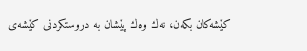كێشەكان بكەن، نەك وەك پێشان بە دروستكردنی كێشەی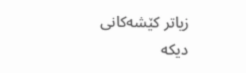زیاتر كێشەكانی دیكە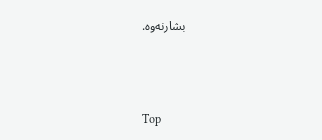بشارنەوە.



Top